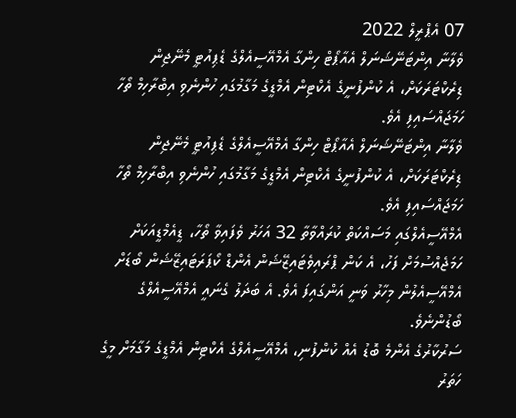07 އެޕްރީލް 2022
ވެލާނާ އިންޓަނޭޝަނަލް އެއާޕޯޓް ހިންގާ އެމްއޭސީއެލްގެ ޑެޕިއުޓީ މެނޭޖިން ޑިރެކްޓަރަކަށް، އެ ކުންފުނީގެ އެކްޓިން އެމްޑީގެ މަގާމުގައި ހުންނެވި އިބްރާހިމް ތޯހާ ހަމަޖައްސައިފި އެވެ.
ވެލާނާ އިންޓަނޭޝަނަލް އެއާޕޯޓް ހިންގާ އެމްއޭސީއެލްގެ ޑެޕިއުޓީ މެނޭޖިން ޑިރެކްޓަރަކަށް، އެ ކުންފުނީގެ އެކްޓިން އެމްޑީގެ މަގާމުގައި ހުންނެވި އިބްރާހިމް ތޯހާ ހަމަޖައްސައިފި އެވެ.
އެމްއޭސީއެލްގައި މަސައްކަތް ކުރައްވާތާ 32 އަހަރު ވެފައިވާ ތޯހާ، ޑީއެމްޑީއަކަށް ހަމަޖެއްސުމަށް ފަހު، އެ ކަން ޕްރައިވެޓައިޒޭޝަން އެންޑް ކޯޕަރަޓައިޒޭޝަން ބޯޑަށް އެމްއޭސީއެލުން މިހާރު ވަނީ އަންގައިފަ އެވެ. އެ ބަދަލު ގެނައީ އެމްއޭސީއެލްގެ ބޯޑުންނެވެ.
ސަރުކާރުގެ އެންމެ ބޮޑު އެއް ކުންފުނި، އެމްއޭސީއެލްގެ އެކްޓިން އެމްޑީގެ މަގާމަށް މީގެ ހަތަރު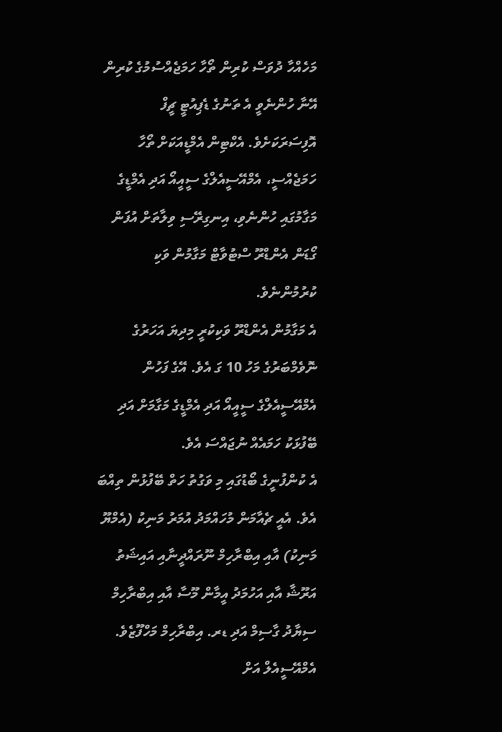މަހެއްހާ ދުވަސް ކުރިން ތޯހާ ހަމަޖެއްސުމުގެ ކުރިން އޭނާ ހުންނެވީ އެ ތަނުގެ ޑެޕިއުޓީ ޗީފް އޮފިސަރަކަށެވެ. އެކްޓިން އެމްޑީއަކަށް ތޯހާ ހަމަޖެއްސީ، އެމްއޭސީއެލްގެ ސީއީއޯ އަދި އެމްޑީގެ މަގާމުގައި ހުންނެވި، އިނގިރޭސި ވިލާތަށް އުފަން ގޯޑަން އެންޑްރޫ ސްޓުވާޓް މަގާމުން ވަކި ކުރުމުންނެވެ.
އެ މަގާމުން އެންޑްރޫ ވަކިކުރީ މިދިޔަ އަހަރުގެ ނޮވެމްބަރުގެ މަހު 10 ގަ އެވެ. އޭގެ ފަހުން އެމްއޭސީއެލްގެ ސީއީއޯ އަދި އެމްޑީގެ މަގާމަށް އަދި ބޭފުޅަކު ހަމައެއް ނުޖައްސަ އެވެ.
އެ ކުންފުނީގެ ބޯޑުގައި މި ވަގުތު ހަތް ބޭފުޅުން ތިއްބަ އެވެ. އެއީ ޗެއާމަން މުހައްމަދު އުމަރު މަނިކު (އެމްޔޫ މަނިކު) އާއި އިބްރާހިމް ނޫރައްދީނާއި އައިޝަތު އަރޫޝާ އާއި އަހުމަދު އީމާން މޫސާ އާއި އިބްރާހިމް ސިޔާދު ގާސިމް އަދި ޑރ. އިބްރާހިމް މަހްފޫޒެވެ.
އެމްއޭސީއެލް އަށް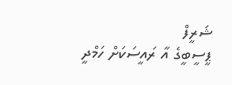ޝަރީފް
ޕީސީބީގެ އާ ރައީސަކަށް ހަމްދީ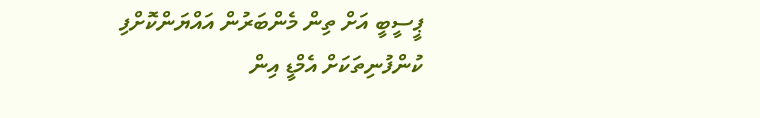ޕީސީބީ އަށް ތިން މެންބަރުން އައްޔަންކޮށްފި
ކުންފުނިތަކަށް އެމްޑީ އިން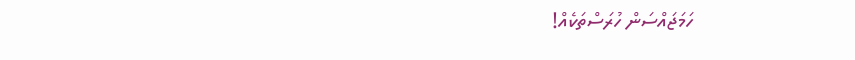ހަމަޖައްސަން ހުރަސްތަކެއް!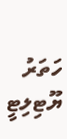ހަތަރު ޔޫޓިލިޓީ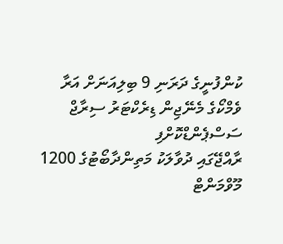ކުންފުނީގެ ދަރަނި 9 ބިލިއަނަށް އަރާ
ވެމްކޯގެ މެނޭޖިން ޑިރެކްޓަރު ސިރާޖް ސަސްޕެންޑްކޮށްފި
ރާއްޖޭގައި ދުވާލަކު މަތިންދާބޯޓުގެ 1200 މޫވްމަންޓް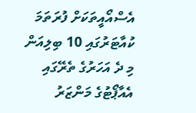އެސްއޯއީތަކަށް ފުރަތަމަ ކުއާޓަރުގައި 10 ބިލިއަން
މި ދެ އަހަރުގެ ތެރޭގައި އެއާޕޯޓުގެ މަންޒަރު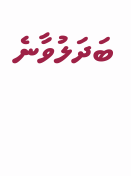ބަދަލުވާނެ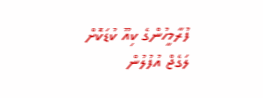ފުރާމީހުންގެ ކިއޫ ކުޑަކޮށް ލަގެޖް އުފުލުން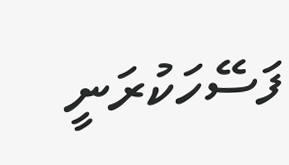ފަސޭހަކުރަނީ